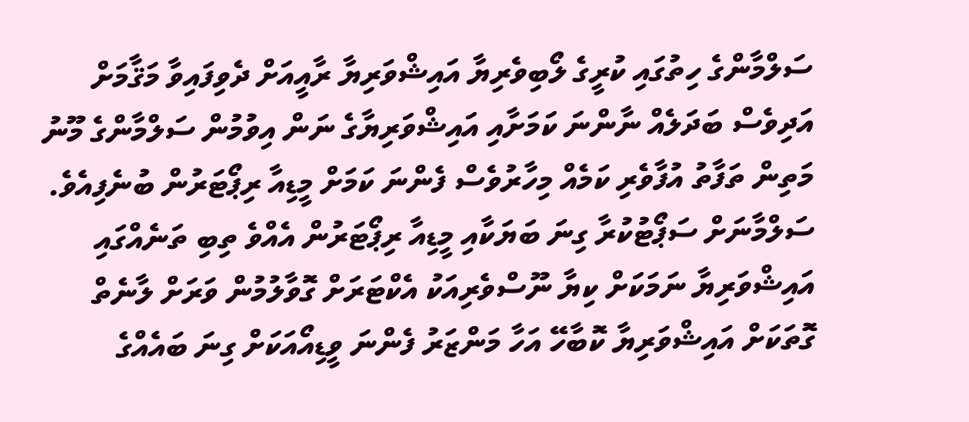ސަލްމާންގެ ހިތުގައި ކުރީގެ ލޯބިވެރިޔާ އައިޝްވަރިޔާ ރާއީއަށް ދެވިފައިވާ މަޤާމަށް އަދިވެސް ބަދަލެއް ނާންނަ ކަމަށާއި އައިޝްވަރިޔާގެ ނަން އިވުމުން ސަލްމާންގެ މޫނު މަތިން ތަފާތު އުފާވެރި ކަމެއް މިހާރުވެސް ފެންނަ ކަމަށް މީޑިއާ ރިޕޯޓަރުން ބުނެފިއެވެ.
ސަލްމާނަށް ސަޕޯޓުކުރާ ގިނަ ބަޔަކާއި މީޑިއާ ރިޕޯޓަރުން އެއްވެ ތިބި ތަނެއްގައި އައިޝްވަރިޔާ ނަމަކަށް ކިޔާ ނޫސްވެރިއަކު އެކްޓަރަށް ގޮވާލުމުން ވަރަށް ލާނެތް ގޮތަކަށް އައިޝްވަރިޔާ ކޮބާހޭ އަހާ މަންޒަރު ފެންނަ ވީޑިއޯއަކަށް ގިނަ ބައެއްގެ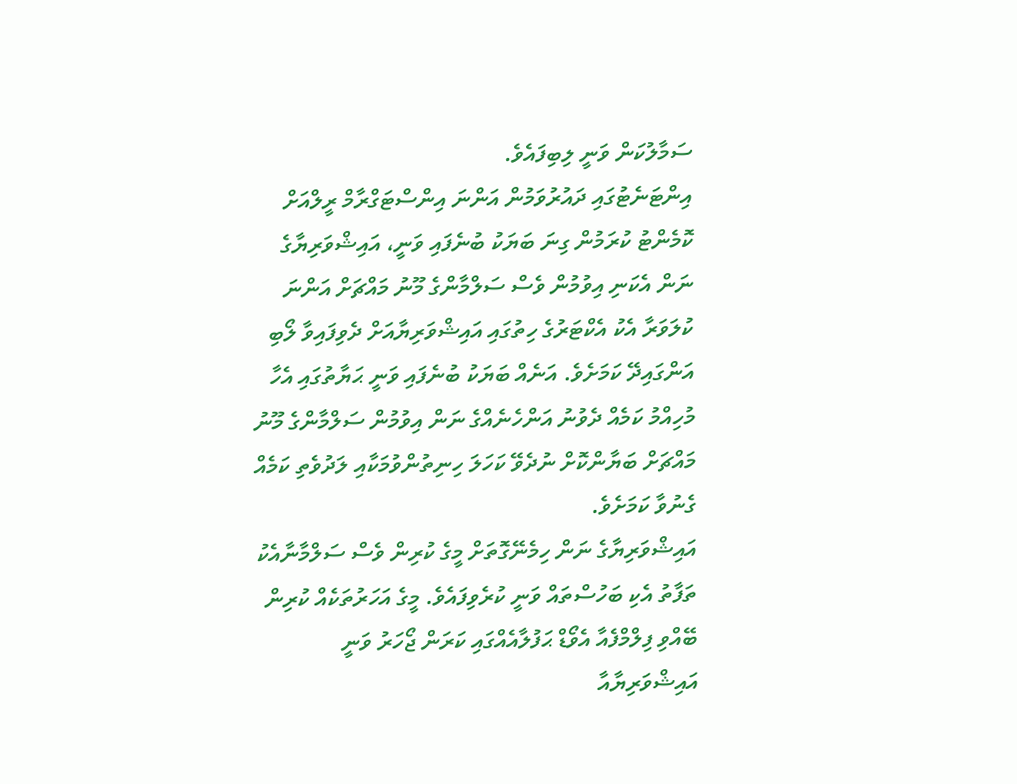ސަމާލުކަން ވަނީ ލިބިފައެވެ.
އިންޓަނެޓުގައި ދައުރުވަމުން އަންނަ އިންސްޓަގްރާމް ރީލްއަށް ކޮމެންޓު ކުރަމުން ގިނަ ބަޔަކު ބުނެފައި ވަނީ، އައިޝްވަރިޔާގެ ނަން އެކަނި އިވުމުން ވެސް ސަލްމާންގެ މޫނު މައްޗަށް އަންނަ ކުލަވަރާ އެކު އެކްޓަރުގެ ހިތުގައި އައިޝްވަރިޔާއަށް ދެވިފައިވާ ލޯބި އަންގައިދޭ ކަމަށެވެ. އަނެއް ބަޔަކު ބުނެފައި ވަނީ ޙަޔާތުގައި އެހާ މުހިއްމު ކަމެއް ދެވުނު އަންހެނެއްގެ ނަން އިވުމުން ސަލްމާންގެ މޫނު މައްޗަށް ބަޔާންކޮށް ނުދެވޭ ކަހަލަ ހިނިތުންވުމަކާއި ލަދުވެތި ކަމެއް ގެނުވާ ކަމަށެވެ.
އައިޝްވަރިޔާގެ ނަން ހިމެނޭގޮތަށް މީގެ ކުރިން ވެސް ސަލްމާނާއެކު ތަފާތު އެކި ބަހުސްތައް ވަނީ ކުރެވިފައެވެ. މީގެ އަހަރުތަކެއް ކުރިން ބޭއްވި ފިލްމްފެއާ އެވޯޑް ޙަފުލާއެއްގައި ކަރަން ޖޯހަރު ވަނީ އައިޝްވަރިޔާއާ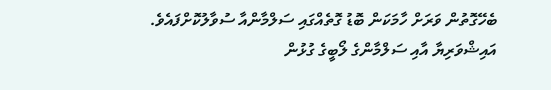ބެހޭގޮތުން ވަރަށް ހާމަކަން ބޮޑު ގޮތެއްގައި ސަލްމާންއާ ސުވާލުކޮށްފައެވެ.
އައިޝްވަރިޔާ އާއި ސަލްމާންގެ ލޯބީގެ ގުޅުން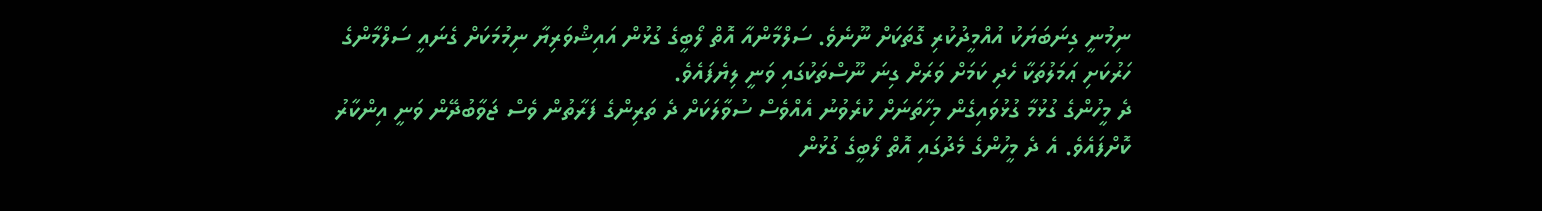ނިމުނީ ގިނަބަޔަކު އުއްމީދުކުރި ގޮތަކަށް ނޫނެވެ. ސަލްމާންއާ އޮތް ލޯބީގެ ގުޅުން އައިޝްވަރިޔާ ނިމުމަކަށް ގެނައީ ސަލްމާންގެ ހަރުކަށި ޢަމަލުތަކާ ހެދި ކަމަށް ވަރަށް ގިނަ ނޫސްތަކުގައި ވަނީ ލިޔެފައެވެ.
ދެ މީހުންގެ ގުޅުމާ ގުޅުވައިގެން މިހާތަނަށް ކުރެވުނު އެއްވެސް ސުވާލަކަށް ދެ ތަރިންގެ ފަރާތުން ވެސް ޖަވާބުދޭން ވަނީ އިންކާރު ކޮށްފައެވެ. އެ ދެ މީހުންގެ މެދުގައި އޮތް ލޯބީގެ ގުޅުން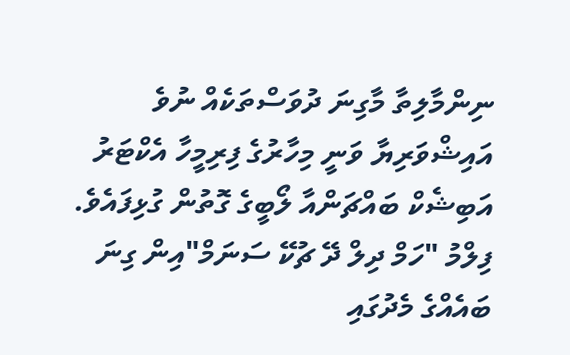ނިންމާލިތާ މާގިނަ ދުވަސްތަކެއް ނުވެ އައިޝްވަރިޔާ ވަނީ މިހާރުގެ ފިރިމީހާ އެކްޓަރު އަބިޝެކް ބައްޗަންއާ ލޯބީގެ ގޮތުން ގުޅިފައެވެ.
ފިލްމު "ހަމް ދިލް ދޭ ޗުކޭ ސަނަމް"އިން ގިނަ ބައެއްގެ މެދުގައި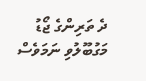ދެ ތަރިންގެ ޖޯޑު މަގުބޫލުވި ނަމަވެސް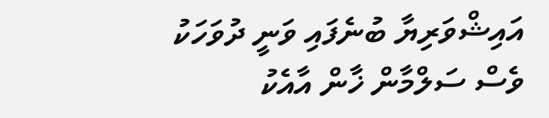އައިޝްވަރިޔާ ބުނެފައި ވަނީ ދުވަހަކު ވެސް ސަލްމާން ޚާން އާއެކު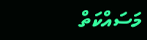މަސައްކަތް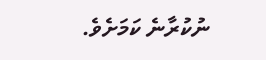ނުކުރާނެ ކަމަށެވެ.